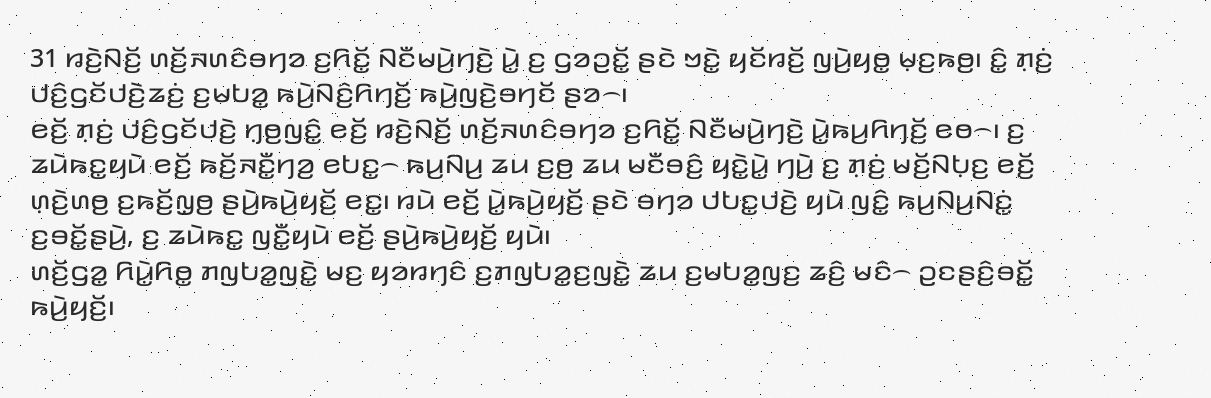31 ꤙꤢꤧ꤬ꤡꤢꤩ꤬ ꤛꤢꤩ꤬ꤏꤛꤢꤨꤋꤚꤤ ꤢ꤬ꤖꤢꤩ꤭ ꤡꤢꤪꤗꤣꤧ꤬ꤚꤢꤧ꤬ ꤣꤧ꤭ ꤢ꤬ ꤞꤤꤑꤢꤩ꤭ ꤔꤢꤧ ꤠꤢꤧ꤭ ꤟꤢꤩꤙꤢꤩ꤬ ꤜꤣꤧ꤬ꤟꤥ꤭ ꤗ꤫ꤢ꤬ꤒꤥ꤬꤯ ꤢꤨ꤭ ꤊ꤫ꤢꤦ꤬ ꤓꤢꤨ꤬ꤞꤢꤩꤓꤢꤧ꤬ꤘꤢꤦ꤬ ꤢ꤬ꤗꤝꤤ꤭ ꤒꤣꤧ꤬ꤡꤢꤨ꤬ꤖꤚꤢꤩ꤬ ꤒꤣꤧ꤬ꤜꤢꤧ꤬ꤋꤚꤢꤩ ꤔꤤ꤮꤯
ꤕꤢꤩ꤬ ꤊ꤫ꤢꤦ꤬ ꤓꤢꤨ꤬ꤞꤢꤩꤓꤢꤧ꤬ ꤚ꤫ꤥ꤬ꤜꤢꤨ꤭ ꤕꤢꤩ꤬ ꤙꤢꤧ꤬ꤡꤢꤩ꤬ ꤛꤢꤩ꤬ꤏꤛꤢꤨꤋꤚꤤ ꤢ꤬ꤖꤢꤩ꤭ ꤡꤢꤪꤗꤣꤧ꤬ꤚꤢꤧ꤬ ꤣꤧ꤭ꤒꤣ꤬ꤖꤚꤢꤩ꤬ ꤕꤥ꤮꤯ ꤢ꤬ ꤘꤣꤧꤒꤢ꤭ꤟꤣꤧ ꤕꤢꤩ꤬ ꤒꤢꤩ꤬ꤏꤢꤪ꤭ꤚꤤ꤬ ꤕꤝꤢ꤭꤮ ꤒꤣ꤬ꤡꤣ꤬ ꤘꤣ ꤢ꤬ꤥ꤬ ꤘꤣ ꤗꤢꤪꤋꤢꤨ꤬ ꤟꤢꤧ꤭ꤣꤧ꤭ ꤚꤣꤧ꤬ ꤢ꤬ ꤊ꤫ꤢꤦ꤬ ꤗꤢꤩ꤬ꤡꤝ꤫ꤢ꤬ ꤕꤢꤩ꤬ ꤛ꤫ꤢꤧ꤬ꤛꤥ꤬ ꤢ꤬ꤒꤢꤩ꤬ꤜ꤫ꤥ꤬ ꤔꤣꤧ꤬ꤒꤣꤧ꤬ꤟꤢꤩ꤬ ꤕꤢ꤭꤯ ꤙꤣꤧ ꤕꤢꤩ꤬ ꤣꤧ꤭ꤒꤣꤧ꤬ꤟꤢꤩ꤬ ꤔꤢꤧ ꤋꤚꤤ ꤓꤝꤢ꤭ꤓꤢꤧ꤬ ꤟꤣꤧ ꤜꤢꤨ꤭ ꤒꤣ꤬ꤡꤣ꤬ꤡꤢꤦ꤭ ꤢ꤬ꤋꤢꤩ꤭ꤔꤣꤧ꤬, ꤢ꤬ ꤘꤣꤧꤒꤢ꤭ ꤜꤢꤪ꤭ꤟꤣꤧ ꤕꤢꤩ꤬ ꤔꤣꤧ꤬ꤒꤣꤧ꤬ꤟꤢꤩ꤬ ꤟꤣꤧ꤯
ꤛꤢꤩ꤬ꤞꤤ꤭ ꤖꤣꤧ꤭ꤖꤥ꤭ ꤊꤜꤝꤤ꤭ꤜꤢꤧ꤭ ꤗꤢ꤬ ꤟꤤꤙꤚꤢꤨ ꤢ꤬ꤊꤜꤝꤤ꤭ꤢ꤬ꤜꤢꤧ꤭ ꤘꤣ ꤢ꤬ꤗꤝꤤ꤭ꤜꤢ꤬ ꤘꤢꤨ꤬ ꤗꤢꤨ꤮ ꤑꤢꤔꤢꤨ꤬ꤋꤢꤩ꤭ ꤒꤣꤧ꤬ꤟꤢꤩ꤬꤯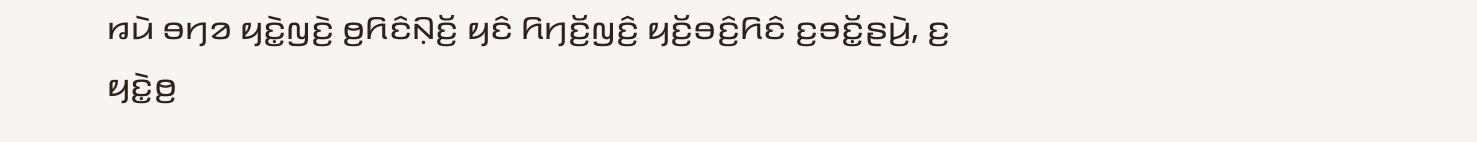ꤙꤣꤧ ꤋꤚꤤ ꤟꤢꤧ꤭ꤜꤢꤧ꤬ ꤥ꤬ꤖꤢꤨꤡ꤫ꤢꤩ꤬ ꤟꤢꤨ ꤖꤚꤢꤩ꤬ꤜꤢꤨ꤬ ꤟꤢꤩ꤬ꤋꤢꤨ꤬ꤖꤢꤨ ꤢ꤬ꤋꤢꤩ꤭ꤔꤣꤧ꤬, ꤢ꤬ ꤟꤢꤧ꤭ꤥ꤬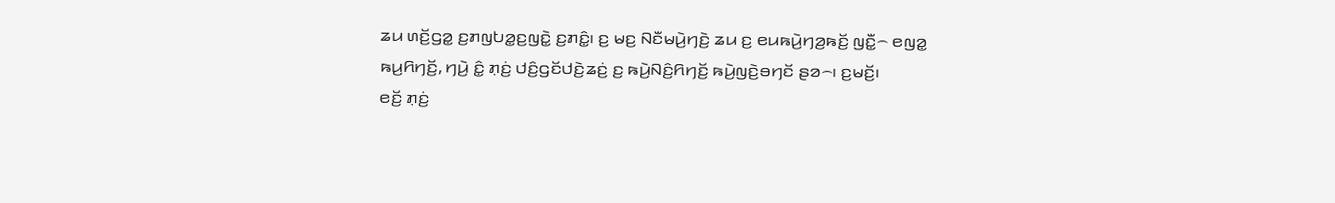ꤘꤣ ꤛꤢꤩ꤬ꤞꤤ꤭ ꤢ꤬ꤊꤜꤝꤤ꤭ꤢ꤬ꤜꤢꤧ꤭ ꤢ꤬ꤊꤢꤨ꤭꤯ ꤢ꤬ ꤗꤢ꤬ ꤡꤢꤪꤗꤣꤧ꤬ꤚꤢꤧ꤬ ꤘꤣ ꤢ꤬ ꤕꤣꤒꤣꤧ꤬ꤚꤤ꤬ꤒꤢꤩ꤬ ꤜꤢꤪ꤭꤮ ꤕꤜꤤ꤭ ꤒꤣ꤬ꤖꤚꤢꤩ꤬, ꤚꤣꤧ꤬ ꤢꤨ꤭ ꤊ꤫ꤢꤦ꤬ ꤓꤢꤨ꤬ꤞꤢꤩꤓꤢꤧ꤬ꤘꤢꤦ꤬ ꤢ꤬ ꤒꤣꤧ꤬ꤡꤢꤨ꤬ꤖꤚꤢꤩ꤬ ꤒꤣꤧ꤬ꤜꤢꤧ꤬ꤋꤚꤢꤩ ꤔꤤ꤮꤯ ꤢ꤬ꤗꤢꤩ꤬꤯
ꤕꤢꤩ꤬ ꤊ꤫ꤢꤦ꤬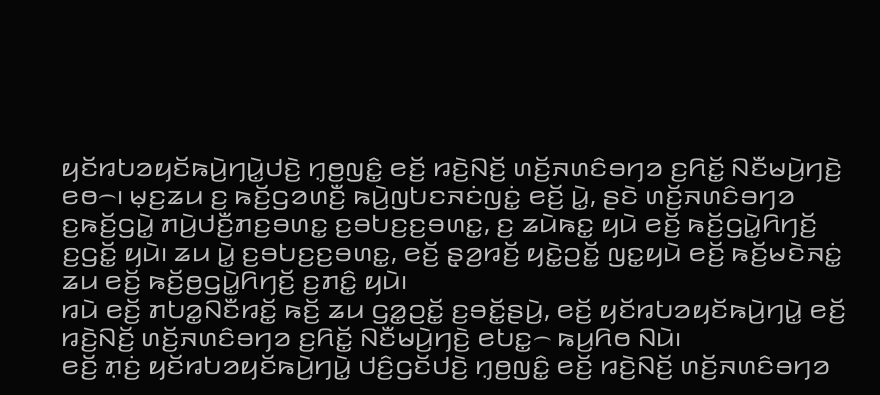ꤟꤢꤩꤙꤝꤤꤟꤢꤩꤒꤣꤧ꤬ꤚꤣꤧ꤭ꤓꤢꤧ꤬ ꤚ꤫ꤥ꤬ꤜꤢꤨ꤭ ꤕꤢꤩ꤬ ꤙꤢꤧ꤬ꤡꤢꤩ꤬ ꤛꤢꤩ꤬ꤏꤛꤢꤨꤋꤚꤤ ꤢ꤬ꤖꤢꤩ꤭ ꤡꤢꤪꤗꤣꤧ꤬ꤚꤢꤧ꤬ ꤕꤥ꤮꤯ ꤗ꤫ꤢ꤬ꤘꤣ ꤢ꤬ ꤒꤢꤩ꤬ꤞꤤꤛꤢꤪ꤬ ꤒꤣꤧ꤬ꤜꤝꤢꤏꤢꤦꤜꤢꤦ꤭ ꤕꤢꤩ꤬ ꤣꤧ꤭, ꤔꤢꤧ ꤛꤢꤩ꤬ꤏꤛꤢꤨꤋꤚꤤ ꤢ꤬ꤒꤢꤩ꤬ꤞꤣꤧ꤭ ꤊꤣꤧ꤬ꤓꤢꤪ꤬ꤊꤢ꤬ꤋꤛꤢ꤭ ꤢ꤬ꤋꤝꤢ꤬ꤢ꤬ꤋꤛꤢ꤭, ꤢ꤬ ꤘꤣꤧꤒꤢ꤭ ꤟꤣꤧ ꤕꤢꤩ꤬ ꤒꤢꤩ꤬ꤞꤣꤧ꤭ꤖꤚꤢꤩ꤬ ꤢ꤬ꤞꤢꤩ꤭ ꤟꤣꤧ꤯ ꤘꤣ ꤣꤧ꤭ ꤢ꤬ꤋꤝꤢ꤬ꤢ꤬ꤋꤛꤢ꤭, ꤕꤢꤩ꤬ ꤔ꤫ꤤ꤬ꤙꤢꤩ꤬ ꤟꤢꤧ꤭ꤑꤢꤩ꤭ ꤜꤢ꤭ꤟꤣꤧ ꤕꤢꤩ꤬ ꤒꤢꤩ꤬ꤗꤢꤧꤏꤢꤦ꤭ ꤘꤣ ꤕꤢꤩ꤬ ꤒꤢꤩ꤬ꤥ꤬ꤞꤣꤧ꤭ꤖꤚꤢꤩ꤬ ꤢ꤬ꤊꤢꤨ꤭ ꤟꤣꤧ꤯
ꤙꤣꤧ ꤕꤢꤩ꤬ ꤊꤝꤤ꤭ꤡꤢꤪꤙꤢꤩ꤭ ꤒꤢꤩ꤬ ꤘꤣ ꤞꤤ꤭ꤑꤢꤩ꤭ ꤢ꤬ꤋꤢꤩ꤭ꤔꤣꤧ꤬, ꤕꤢꤩ꤬ ꤟꤢꤩꤙꤝꤤꤟꤢꤩꤒꤣꤧ꤬ꤚꤣꤧ꤭ ꤕꤢꤩ꤬ ꤙꤢꤧ꤬ꤡꤢꤩ꤬ ꤛꤢꤩ꤬ꤏꤛꤢꤨꤋꤚꤤ ꤢ꤬ꤖꤢꤩ꤭ ꤡꤢꤪꤗꤣꤧ꤬ꤚꤢꤧ꤬ ꤕꤝꤢ꤭꤮ ꤒꤣ꤬ꤖꤥ ꤡꤣꤧ꤯
ꤕꤢꤩ꤬ ꤊ꤫ꤢꤦ꤬ ꤟꤢꤩꤙꤝꤤꤟꤢꤩꤒꤣꤧ꤬ꤚꤣꤧ꤭ ꤓꤢꤨ꤬ꤞꤢꤩꤓꤢꤧ꤬ ꤚ꤫ꤥ꤬ꤜꤢꤨ꤭ ꤕꤢꤩ꤬ ꤙꤢꤧ꤬ꤡꤢꤩ꤬ ꤛꤢꤩ꤬ꤏꤛꤢꤨꤋꤚꤤ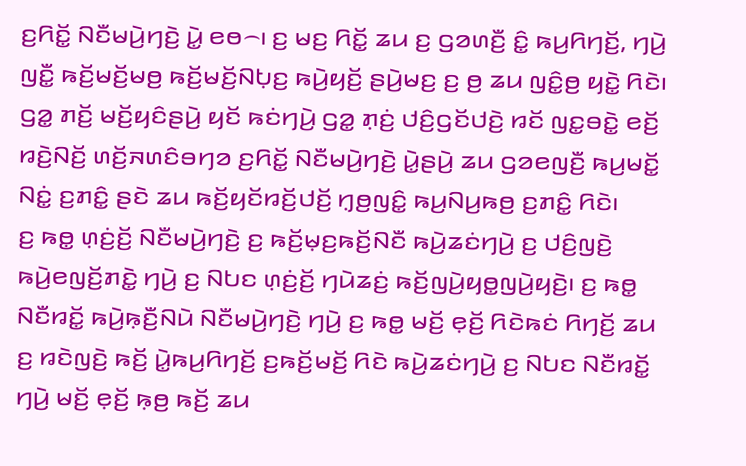ꤢ꤬ꤖꤢꤩ꤭ ꤡꤢꤪꤗꤣꤧ꤬ꤚꤢꤧ꤬ ꤣꤧ꤭ ꤕꤥ꤮꤯ ꤢ꤬ ꤗꤢ꤬ ꤖꤢꤩ꤭ ꤘꤣ ꤢ꤬ ꤞꤤꤛꤢꤪ꤬ ꤢꤨ꤭ ꤒꤣ꤬ꤖꤚꤢꤩ꤬, ꤚꤣꤧ꤬ ꤜꤢꤪ꤭ ꤒꤢꤩ꤬ꤗꤢꤩ꤬ꤗꤥ꤬ ꤒꤢꤩ꤬ꤗꤢꤩ꤬ꤡꤝ꤫ꤢ꤬ ꤒꤣꤧ꤬ꤟꤢꤩ꤬ ꤔꤣꤧ꤬ꤗꤢ꤬ ꤢ꤬ ꤥ꤬ ꤘꤣ ꤜꤢꤨ꤭ꤥ꤬ ꤟꤢꤧ꤭ ꤖꤢꤧ꤯
ꤞꤤ꤭ ꤊꤢꤩ꤬ ꤗꤢꤩ꤬ꤟꤢꤨꤔꤣꤧ꤬ ꤟꤢꤩ ꤒꤢꤦꤚꤣꤧ꤬ ꤞꤤ꤭ ꤊ꤫ꤢꤦ꤬ ꤓꤢꤨ꤬ꤞꤢꤩꤓꤢꤧ꤬ ꤙꤢꤩ ꤜꤢ꤭ꤋꤢꤧ꤭ ꤕꤢꤩ꤬ ꤙꤢꤧ꤬ꤡꤢꤩ꤬ ꤛꤢꤩ꤬ꤏꤛꤢꤨꤋꤚꤤ ꤢ꤬ꤖꤢꤩ꤭ ꤡꤢꤪꤗꤣꤧ꤬ꤚꤢꤧ꤬ ꤣꤧ꤭ꤔꤣꤧ꤬ ꤘꤣ ꤞꤤꤕꤜꤢꤪ꤬ ꤒꤣ꤬ꤗꤢꤩ꤭ ꤡꤢꤦ꤭ ꤢ꤬ꤊꤢꤨ꤭ ꤔꤢꤧ ꤘꤣ ꤒꤢꤩ꤬ꤟꤢꤩꤙꤢꤩ꤬ꤓꤢꤩ꤬ ꤚ꤫ꤥ꤬ꤜꤢꤨ꤭ ꤒꤣ꤬ꤡꤣ꤬ꤒꤥ꤬ ꤢ꤬ꤊꤢꤨ꤭ ꤖꤢꤧ꤯
ꤢ꤬ ꤒꤥ꤭ ꤛ꤫ꤢꤦ꤬ꤢꤩ꤬ ꤡꤢꤪꤗꤣꤧ꤬ꤚꤢꤧ꤬ ꤢ꤬ ꤒꤢꤩ꤬ꤗ꤫ꤢ꤬ꤒꤢꤩ꤬ꤡꤢꤪ ꤒꤣꤧ꤬ꤘꤢꤦꤚꤣꤧ꤬ ꤢ꤬ ꤓꤢꤨ꤬ꤜꤢꤧ꤬ ꤒꤣꤧ꤬ꤕꤜꤢꤩ꤬ꤊꤢꤧ꤭ ꤚꤣꤧ꤬ ꤢ꤬ ꤡꤝꤢ ꤛ꤫ꤢꤦ꤬ꤢꤩ꤬ ꤚꤣꤧꤘꤢꤦ꤬ ꤒꤢꤩ꤬ꤜꤣꤧ꤬ꤟꤥ꤭ꤜꤣꤧ꤬ꤟꤢꤧ꤬꤯ ꤢ꤬ ꤒꤥ꤭ ꤡꤢꤪꤙꤢꤩ꤭ ꤒꤣꤧ꤬ꤒ꤫ꤢꤪ꤬ꤡꤣꤧ ꤡꤢꤪꤗꤣꤧ꤬ꤚꤢꤧ꤬ ꤚꤣꤧ꤬ ꤢ꤬ ꤒꤥ꤭ ꤗꤢꤩ꤬ ꤕ꤫ꤢꤩ꤬ ꤖꤢꤧꤒꤢꤦ ꤖꤚꤢꤩ꤬ ꤘꤣ ꤢ꤬ ꤙꤢꤧꤜꤢꤧ꤬ ꤒꤢꤩ꤬ ꤣꤧ꤭ꤒꤣ꤬ꤖꤚꤢꤩ꤬ ꤢ꤬ꤒꤢꤩ꤬ꤗꤢꤩ꤬ ꤖꤢꤧ ꤒꤣꤧ꤬ꤘꤢꤦꤚꤣꤧ꤬ ꤢ꤬ ꤡꤝꤢ ꤡꤢꤪꤙꤢꤩ꤭ ꤚꤣꤧ꤬ ꤗꤢꤩ꤬ ꤕ꤫ꤢꤩ꤬ ꤒ꤫ꤥ꤬ ꤒꤢꤩ꤬ ꤘꤣ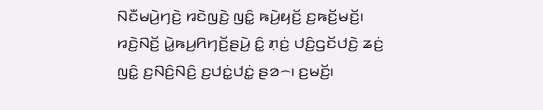ꤡꤢꤪꤗꤣꤧ꤬ꤚꤢꤧ꤬ ꤙꤢꤧꤜꤢꤧ꤬ ꤜꤢꤨ꤭ ꤒꤣꤧ꤬ꤟꤢꤩ꤬ ꤢ꤬ꤒꤢꤩ꤬ꤗꤢꤩ꤬꤯ ꤙꤢꤧ꤬ꤡꤢꤩ꤬ ꤣꤧ꤭ꤒꤣ꤬ꤖꤚꤢꤩ꤬ꤔꤣꤧ꤬ ꤢꤨ꤭ ꤊ꤫ꤢꤦ꤬ ꤓꤢꤨ꤬ꤞꤢꤩꤓꤢꤧ꤬ ꤘꤢꤦ꤬ ꤜꤢꤨ꤭ ꤢ꤬ꤡꤢꤨ꤬ꤡꤢꤨ꤬ ꤢ꤬ꤓꤢꤦ꤭ꤓꤢꤦ꤭ ꤔꤤ꤮꤯ ꤢ꤬ꤗꤢꤩ꤬꤯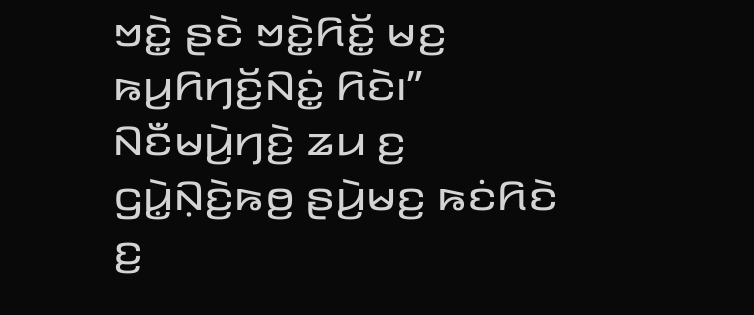ꤠꤢꤧ꤭ ꤔꤢꤧ ꤠꤢꤧ꤭ꤖꤢꤩ꤭ ꤗꤢ꤬ ꤒꤣ꤬ꤖꤚꤢꤩ꤬ꤡꤢꤦ꤭ ꤖꤢꤧ꤯”
ꤡꤢꤪꤗꤣꤧ꤬ꤚꤢꤧ꤬ ꤘꤣ ꤢ꤬ ꤞꤣꤧ꤭ꤡ꤫ꤢꤧ꤬ꤒꤥ꤬ ꤔꤣꤧ꤬ꤗꤢ꤬ ꤒꤢꤦꤖꤢꤧ ꤢ꤬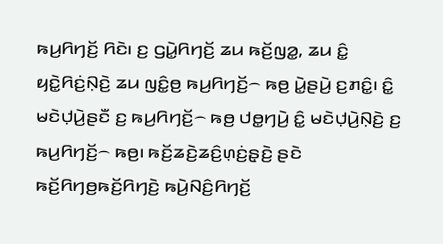ꤒꤣ꤬ꤖꤚꤢꤩ꤬ ꤖꤢꤧ꤯ ꤢ꤬ ꤞꤣꤧ꤭ꤖꤚꤢꤩ꤬ ꤘꤣ ꤒꤢꤩ꤬ꤜꤤ꤭, ꤘꤣ ꤢꤨ꤭ ꤟꤢꤧ꤭ꤖꤢꤦ꤬ꤡ꤫ꤢꤧ꤬ ꤘꤣ ꤜꤢꤨ꤭ꤥ꤬ ꤒꤣ꤬ꤖꤚꤢꤩ꤬꤮ ꤒꤥ꤬ ꤣꤧ꤭ꤔꤣꤧ꤬ ꤢ꤬ꤊꤢꤨ꤭꤯ ꤢꤨ꤭ ꤗꤢꤧꤓ꤫ꤣꤧ꤬ꤔꤢꤪ ꤢ꤬ ꤒꤣ꤬ꤖꤚꤢꤩ꤬꤮ ꤒꤥ꤬ ꤓꤥ꤭ꤚꤣꤧ꤬ ꤢꤨ꤭ ꤗꤢꤧꤓ꤫ꤣꤧ꤬ꤡ꤫ꤢꤧ꤬ ꤢ꤬ ꤒꤣ꤬ꤖꤚꤢꤩ꤬꤮ ꤒꤥ꤬꤯ ꤒꤢꤩ꤬ꤘꤢꤧ꤬ꤘꤢꤨ꤬ꤛ꤫ꤢꤦ꤬ꤔ꤫ꤢꤧ꤬ ꤔꤢꤧ ꤒꤢꤩ꤬ꤖꤚꤥ꤬ꤒꤢꤩ꤬ꤖꤚꤢꤧ꤬ ꤒꤣꤧ꤬ꤡꤢꤨ꤬ꤖꤚꤢꤩ꤬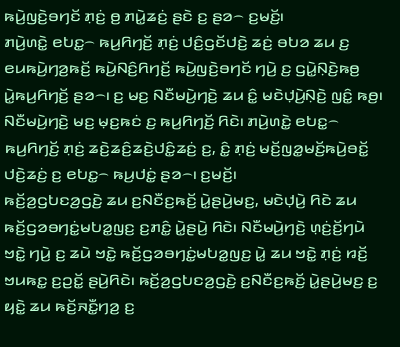ꤒꤣꤧ꤬ꤜꤢꤧ꤬ꤋꤚꤢꤩ ꤊ꤫ꤢꤦ꤬ ꤥ꤬ ꤊꤣꤧ꤭ꤘꤢꤦ꤬ ꤔꤢꤧ ꤢ꤬ ꤔꤤ꤮ ꤢ꤬ꤗꤢꤩ꤬꤯
ꤊꤣꤧ꤬ꤛꤢꤧ꤭ ꤕꤝꤢ꤭꤮ ꤒꤣ꤬ꤖꤚꤢꤩ꤬ ꤊ꤫ꤢꤦ꤬ ꤓꤢꤨ꤬ꤞꤢꤩꤓꤢꤧ꤬ ꤘꤢꤦ꤬ ꤋꤝꤤ ꤘꤣ ꤢ꤬ ꤕꤣꤒꤣꤧ꤬ꤚꤤ꤬ꤒꤢꤩ꤬ ꤒꤣꤧ꤬ꤡꤢꤨ꤬ꤖꤚꤢꤩ꤬ ꤒꤣꤧ꤬ꤜꤢꤧ꤬ꤋꤚꤢꤩ ꤚꤣꤧ꤬ ꤢ꤬ ꤞꤣꤧ꤭ꤡ꤫ꤢꤧ꤬ꤒꤥ꤬ ꤣꤧ꤭ꤒꤣ꤬ꤖꤚꤢꤩ꤬ ꤔꤤ꤮꤯ ꤢ꤬ ꤗꤢ꤬ ꤡꤢꤪꤗꤣꤧ꤬ꤚꤢꤧ꤬ ꤘꤣ ꤢꤨ꤭ ꤗꤢꤧꤓ꤫ꤣꤧ꤬ꤡ꤫ꤢꤧ꤬ ꤜꤢꤨ꤭ ꤒꤥ꤬꤯ ꤡꤢꤪꤗꤣꤧ꤬ꤚꤢꤧ꤬ ꤗꤢ꤬ ꤗ꤫ꤢ꤬ꤒꤢꤦ ꤢ꤬ ꤒꤣ꤬ꤖꤚꤢꤩ꤬ ꤖꤢꤧ꤯ ꤊꤣꤧ꤬ꤛꤢꤧ꤭ ꤕꤝꤢ꤭꤮ ꤒꤣ꤬ꤖꤚꤢꤩ꤬ ꤊ꤫ꤢꤦ꤬ ꤘꤢꤧ꤬ꤘꤢꤨ꤬ꤘꤢꤧ꤬ꤓꤢꤨ꤭ꤘꤢꤦ꤬ ꤢ꤬, ꤢꤨ꤭ ꤊ꤫ꤢꤦ꤬ ꤗꤢꤩ꤬ꤜꤤ꤭ꤗꤢꤩ꤬ꤒꤣꤧ꤬ꤋꤢꤩ꤭ ꤓꤢꤧ꤬ꤘꤢꤦ꤬ ꤢ꤬ ꤕꤝꤢ꤭꤮ ꤒꤣ꤬ꤓꤢꤦ꤭ ꤔꤤ꤮꤯ ꤢ꤬ꤗꤢꤩ꤬꤯
ꤒꤢꤩ꤬ꤤ꤬ꤞꤝꤢꤤ꤬ꤞꤢꤧ꤬ ꤘꤣ ꤢ꤬ꤡꤢꤪꤢ꤬ꤒꤢꤩ꤬ ꤣꤧ꤭ꤔꤣꤧ꤬ꤗꤢ꤬, ꤗꤢꤧꤓ꤫ꤣꤧ꤬ ꤖꤢꤧ ꤘꤣ ꤒꤢꤩ꤬ꤞꤤꤋꤚꤢꤦ꤭ꤗꤝꤤ꤭ꤜꤢ꤬ ꤢ꤬ꤊꤢꤨ꤭ ꤣꤧ꤭ꤔꤣꤧ꤬ ꤖꤢꤧ꤯ ꤡꤢꤪꤗꤣꤧ꤬ꤚꤢꤧ꤬ ꤛ꤫ꤢꤦ꤬ꤢꤩ꤬ꤚꤣꤧ ꤠꤢꤧ꤭ ꤚꤣꤧ꤬ ꤢ꤬ ꤘꤣꤧ ꤠꤢꤧ꤭ ꤒꤢꤩ꤬ꤞꤤꤋꤚꤢꤦ꤭ꤗꤝꤤ꤭ꤜꤢ꤬ ꤣꤧ꤭ ꤘꤣ ꤠꤢꤧ꤭ ꤊ꤫ꤢꤦ꤬ ꤙꤢꤩ꤬ ꤠꤣꤒꤢ꤭ ꤢ꤬ꤑꤢꤩ꤭ ꤔꤣꤧ꤬ꤖꤢꤧ꤯ ꤒꤢꤩ꤬ꤤ꤬ꤞꤝꤢꤤ꤬ꤞꤢꤧ꤬ ꤢ꤬ꤡꤢꤪꤢ꤬ꤒꤢꤩ꤬ ꤣꤧ꤭ꤔꤣꤧ꤬ꤗꤢ꤬ ꤢ꤬ ꤟꤢꤧ꤭ ꤘꤣ ꤒꤢꤩ꤬ꤏꤢꤪ꤭ꤚꤤ꤬ ꤢ꤬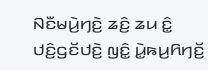ꤡꤢꤪꤗꤣꤧ꤬ꤚꤢꤧ꤬ ꤘꤢꤨ꤬ ꤘꤣ ꤢꤨ꤭ ꤓꤢꤨ꤬ꤞꤢꤩꤓꤢꤧ꤬ ꤜꤢꤨ꤭ ꤣꤧ꤭ꤒꤣ꤬ꤖꤚꤢꤩ꤬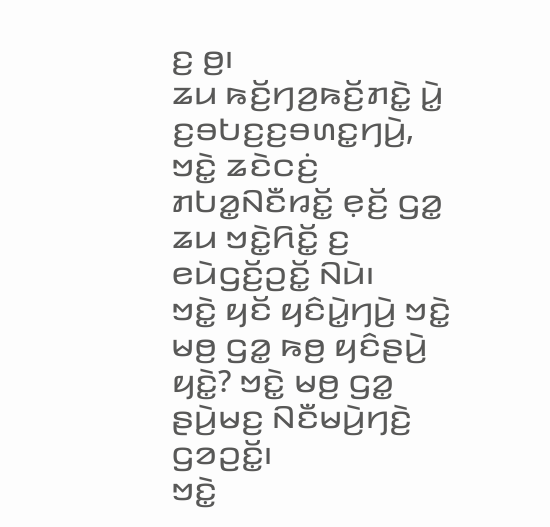ꤢ꤬ ꤥ꤬꤯
ꤘꤣ ꤒꤢꤩ꤬ꤚꤤ꤬ꤒꤢꤩ꤬ꤊꤢꤧ꤭ ꤣꤧ꤭ ꤢ꤬ꤋꤝꤢ꤬ꤢ꤬ꤋꤛꤢ꤭ꤚꤣꤧ꤬, ꤠꤢꤧ꤭ ꤘꤢꤧꤍꤢꤦ꤬ ꤊꤝꤤ꤭ꤡꤢꤪꤙꤢꤩ꤭ ꤕ꤫ꤢꤩ꤬ ꤞꤤ꤭ ꤘꤣ ꤠꤢꤧ꤭ꤖꤢꤩ꤭ ꤢ꤬ ꤕꤣꤧꤞꤢꤩ꤬ꤑꤢꤩ꤭ ꤡꤣꤧ꤯
ꤠꤢꤧ꤭ ꤟꤢꤩ ꤟꤢꤨꤣꤧ꤭ꤚꤣꤧ꤬ ꤠꤢꤧ꤭ ꤗꤥ꤬ ꤞꤤ꤭ ꤒꤥ꤬ ꤟꤢꤨꤔꤣꤧ꤬ ꤟꤢꤧ꤭? ꤠꤢꤧ꤭ ꤗꤥ꤬ ꤞꤤ꤭ ꤔꤣꤧ꤬ꤗꤢ꤬ ꤡꤢꤪꤗꤣꤧ꤬ꤚꤢꤧ꤬ ꤞꤤꤑꤢꤩ꤭꤯
ꤠꤢꤧ꤭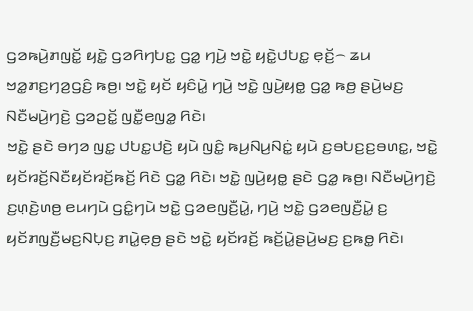ꤞꤤꤒꤣꤧ꤬ꤊꤜꤢꤩ꤭ ꤟꤢꤧ꤭ ꤞꤤꤖꤚꤝꤢ꤭ ꤞꤤ꤭ ꤚꤣꤧ꤬ ꤠꤢꤧ꤭ ꤟꤢꤧ꤭ꤓꤝꤢ꤭ ꤕ꤫ꤢꤩ꤬꤮ ꤘꤣ ꤠꤤ꤭ꤊꤢ꤬ꤚꤤ꤬ꤞꤢꤨ꤬ ꤒꤥ꤬꤯ ꤠꤢꤧ꤭ ꤟꤢꤩ ꤟꤢꤨꤣꤧ꤭ ꤚꤣꤧ꤬ ꤠꤢꤧ꤭ ꤜꤣꤧ꤬ꤟꤥ꤭ ꤞꤤ꤭ ꤒꤥ꤬ ꤔꤣꤧ꤬ꤗꤢ꤬ ꤡꤢꤪꤗꤣꤧ꤬ꤚꤢꤧ꤬ ꤞꤤꤑꤢꤩ꤭ ꤜꤢꤪ꤭ꤕꤜꤤ꤭ ꤖꤢꤧ꤯
ꤠꤢꤧ꤭ ꤔꤢꤧ ꤋꤚꤤ ꤜꤢ꤭ ꤓꤝꤢ꤭ꤓꤢꤧ꤬ ꤟꤣꤧ ꤜꤢꤨ꤭ ꤒꤣ꤬ꤡꤣ꤬ꤡꤢꤦ꤭ ꤟꤣꤧ ꤢ꤬ꤋꤝꤢ꤬ꤢ꤬ꤋꤛꤢ꤭, ꤠꤢꤧ꤭ ꤟꤢꤩꤙꤢꤩ꤬ꤡꤢꤪꤟꤢꤩꤙꤢꤩ꤬ꤒꤢꤩ꤬ ꤖꤢꤧ ꤞꤤ꤭ ꤖꤢꤧ꤯ ꤠꤢꤧ꤭ ꤜꤣꤧ꤬ꤟꤥ꤭ ꤔꤢꤧ ꤞꤤ꤭ ꤒꤥ꤬꤯ ꤡꤢꤪꤗꤣꤧ꤬ꤚꤢꤧ꤬ ꤢ꤬ꤛ꤫ꤢꤧ꤬ꤛꤥ꤬ ꤕꤣꤚꤣꤧ ꤞꤢꤨ꤭ꤚꤣꤧ ꤠꤢꤧ꤭ ꤞꤤꤕꤜꤢꤪ꤬ꤣꤧ꤭, ꤚꤣꤧ꤬ ꤠꤢꤧ꤭ ꤞꤤꤕꤜꤢꤪ꤬ꤣꤧ꤭ ꤢ꤬ ꤟꤢꤩꤊꤜꤢꤪ꤬ꤗꤢ꤬ꤡꤝ꤫ꤢ꤬ ꤊꤣꤧ꤭ꤕ꤫ꤥ꤬ ꤔꤢꤧ ꤠꤢꤧ꤭ ꤟꤢꤩꤙꤢꤩ꤬ ꤒꤢꤩ꤬ꤣꤧ꤭ꤔꤣꤧ꤬ꤗꤢ꤬ ꤢ꤬ꤒꤥ꤭ ꤖꤢꤧ꤯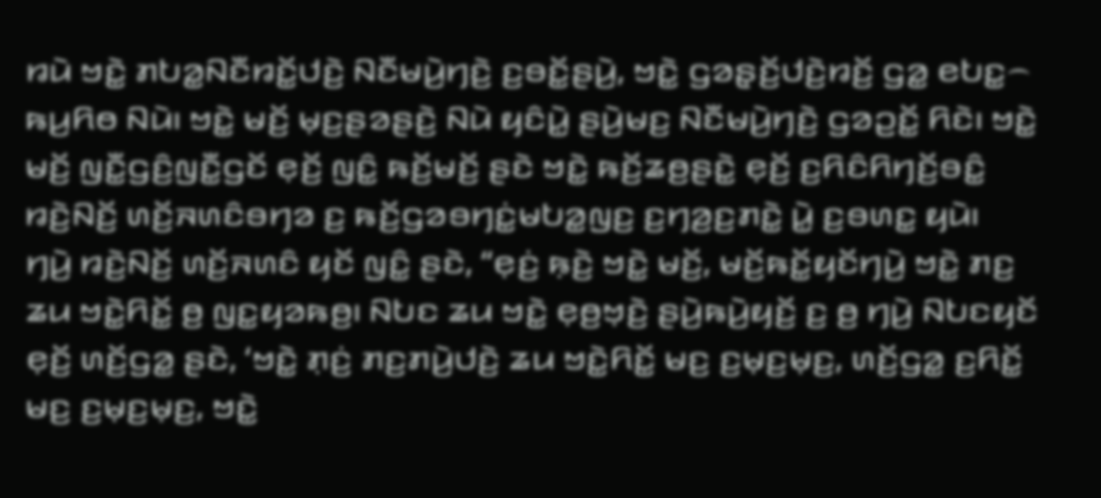ꤙꤣꤧ ꤠꤢꤧ꤭ ꤊꤝꤤ꤭ꤡꤢꤪꤙꤢꤩ꤭ꤓꤢꤧ꤬ ꤡꤢꤪꤗꤣꤧ꤬ꤚꤢꤧ꤬ ꤢ꤬ꤋꤢꤩ꤭ꤔꤣꤧ꤬, ꤠꤢꤧ꤭ ꤞꤤꤔ꤫ꤢꤩ꤬ꤓꤢꤧ꤬ꤙꤢꤩ꤬ ꤞꤤ꤭ ꤕꤝꤢ꤭꤮ ꤒꤣ꤬ꤖꤥ ꤡꤣꤧ꤯ ꤠꤢꤧ꤭ ꤗꤢꤩ꤬ ꤗ꤫ꤢ꤬ꤔꤤꤔꤢꤧ꤬ ꤡꤣꤧ ꤟꤢꤨꤣꤧ꤭ ꤔꤣꤧ꤬ꤗꤢ꤬ ꤡꤢꤪꤗꤣꤧ꤬ꤚꤢꤧ꤬ ꤞꤤꤑꤢꤩ꤭ ꤖꤢꤧ꤯ ꤠꤢꤧ꤭ ꤗꤢꤩ꤬ ꤜꤢꤪ꤭ꤞꤢꤨ꤬ꤜꤢꤪ꤭ꤞꤢꤩ ꤕ꤫ꤢꤩ꤬ ꤜꤢꤨ꤭ ꤒꤢꤩ꤬ꤗꤢꤩ꤬ ꤔꤢꤧ ꤠꤢꤧ꤭ ꤒꤢꤩ꤬ꤘꤥ꤬ꤔꤢꤧ꤭ ꤕ꤫ꤢꤩ꤬ ꤢ꤬ꤖꤢꤨꤖꤚꤢꤩ꤬ꤋꤢꤨ꤭ ꤙꤢꤧ꤬ꤡꤢꤩ꤬ ꤛꤢꤩ꤬ꤏꤛꤢꤨꤋꤚꤤ ꤢ꤬ ꤒꤢꤩ꤬ꤞꤤꤋꤚꤢꤦ꤭ꤗꤝꤤ꤭ꤜꤢ꤬ ꤢ꤬ꤚꤤ꤬ꤢ꤬ꤊꤢꤧ꤭ ꤣꤧ꤭ ꤢ꤬ꤋꤛꤢ꤭ ꤟꤣꤧ꤯
ꤚꤣꤧ꤬ ꤙꤢꤧ꤬ꤡꤢꤩ꤬ ꤛꤢꤩ꤬ꤏꤛꤢꤨ ꤟꤢꤩ ꤜꤢꤨ꤭ ꤔꤢꤧ, “ꤕ꤫ꤢꤦ꤬ ꤒ꤫ꤢꤧ꤬ ꤠꤢꤧ꤭ ꤗꤢꤩ꤬, ꤗꤢꤩ꤬ꤒꤢꤩ꤭ꤟꤢꤩꤚꤣꤧ꤬ ꤠꤢꤧ꤭ ꤊꤢ꤬ ꤘꤣ ꤠꤢꤧ꤭ꤖꤢꤩ꤭ ꤥ꤬ ꤜꤢ꤭ꤟꤤꤒꤥ꤬꤯ ꤡꤝꤢ ꤘꤣ ꤠꤢꤧ꤭ ꤕ꤫ꤥ꤬ꤠ꤫ꤢꤧ꤬ ꤔꤣꤧ꤬ꤒꤣꤧ꤬ꤟꤢꤩ꤬ ꤢ꤬ ꤥ꤬ ꤚꤣꤧ꤬ ꤡꤝꤢꤟꤢꤩ ꤕ꤫ꤢꤩ꤬ ꤛꤢꤩ꤬ꤞꤤ꤭ ꤔꤢꤧ, ‘ꤠꤢꤧ꤭ ꤊ꤫ꤢꤦ꤬ ꤊꤢ꤬ꤊꤣꤧ꤬ꤓꤢꤧ꤬ ꤘꤣ ꤠꤢꤧ꤭ꤖꤢꤩ꤭ ꤗꤢ꤬ ꤢ꤬ꤗ꤫ꤢ꤬ꤗ꤫ꤢ꤬, ꤛꤢꤩ꤬ꤞꤤ꤭ ꤢ꤬ꤖꤢꤩ꤭ ꤗꤢ꤬ ꤢ꤬ꤗ꤫ꤢ꤬ꤗ꤫ꤢ꤬, ꤠꤢꤧ꤭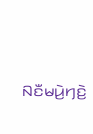ꤡꤢꤪꤗꤣꤧ꤬ꤚꤢꤧ꤬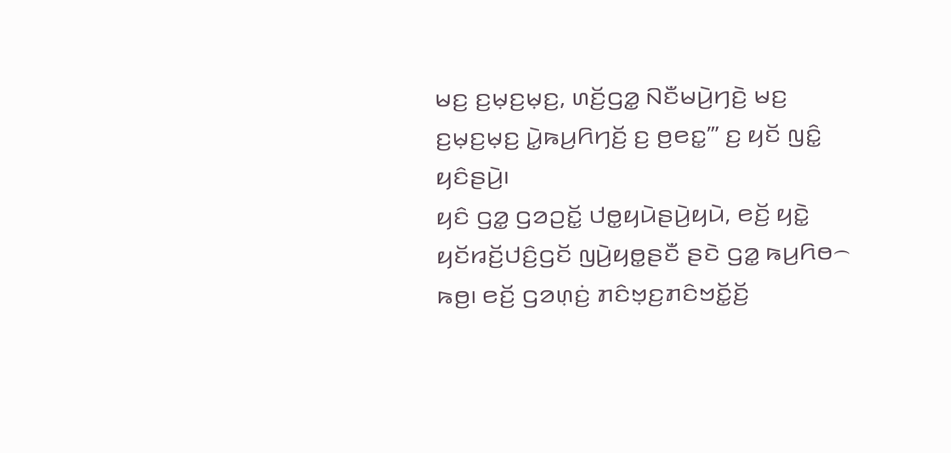ꤗꤢ꤬ ꤢ꤬ꤗ꤫ꤢ꤬ꤗ꤫ꤢ꤬, ꤛꤢꤩ꤬ꤞꤤ꤭ ꤡꤢꤪꤗꤣꤧ꤬ꤚꤢꤧ꤬ ꤗꤢ꤬ ꤢ꤬ꤗ꤫ꤢ꤬ꤗ꤫ꤢ꤬ ꤣꤧ꤭ꤒꤣ꤬ꤖꤚꤢꤩ꤬ ꤢ꤬ ꤥ꤬ꤕꤢ꤭’” ꤢ꤬ ꤟꤢꤩ ꤜꤢꤨ꤭ ꤟꤢꤨꤔꤣꤧ꤬꤯
ꤟꤢꤨ ꤞꤤ꤭ ꤞꤤꤑꤢꤩ꤭ ꤓꤥ꤭ꤟꤣꤧꤔꤣꤧ꤬ꤟꤣꤧ, ꤕꤢꤩ꤬ ꤟꤢꤧ꤭ ꤟꤢꤩꤙꤢꤩ꤬ꤓꤢꤨ꤬ꤞꤢꤩ ꤜꤣꤧ꤬ꤟꤥ꤭ꤔꤢꤪ ꤔꤢꤧ ꤞꤤ꤭ ꤒꤣ꤬ꤖꤥ꤮ ꤒꤥ꤬꤯ ꤕꤢꤩ꤬ ꤞꤤꤛ꤫ꤢꤦ꤬ ꤊꤢꤨꤠ꤫ꤢ꤬ꤊꤢꤨꤠꤢꤩ꤭ꤢꤩ꤬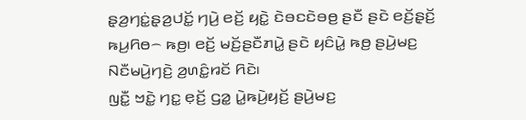ꤔ꤫ꤤ꤬ꤚꤢꤦ꤭ꤔ꤫ꤤ꤬ꤓꤢꤩ꤭ ꤚꤣꤧ꤬ ꤕꤢꤩ꤬ ꤟꤢꤧ꤭ ꤢꤧꤋꤢꤢꤧꤋꤥ꤬ ꤔꤢꤪ ꤔꤢꤧ ꤕꤢꤩ꤬ꤔ꤫ꤢꤩ꤬ ꤒꤣ꤬ꤖꤥ꤮ ꤒꤥ꤬꤯ ꤕꤢꤩ꤬ ꤗꤢꤩ꤬ꤔꤢꤪꤊꤣꤧ꤭ ꤔꤢꤧ ꤟꤢꤨꤣꤧ꤭ ꤒꤥ꤬ ꤔꤣꤧ꤬ꤗꤢ꤬ ꤡꤢꤪꤗꤣꤧ꤬ꤚꤢꤧ꤬ ꤤ꤬ꤛꤢꤨ꤭ꤙꤢꤩ ꤖꤢꤧ꤯
ꤜꤢꤪ꤭ ꤠꤢꤧ꤭ ꤚꤢ꤭ ꤕ꤫ꤢꤩ꤬ ꤞꤤ꤭ ꤣꤧ꤭ꤒꤣꤧ꤬ꤟꤢꤩ꤬ ꤔꤣꤧ꤬ꤗꤢ꤬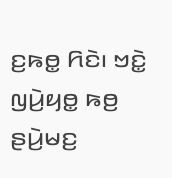ꤢ꤬ꤒꤥ꤭ ꤖꤢꤧ꤯ ꤠꤢꤧ꤭ ꤜꤣꤧ꤬ꤟꤥ꤭ ꤒꤥ꤬ ꤔꤣꤧ꤬ꤗꤢ꤬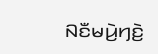ꤡꤢꤪꤗꤣꤧ꤬ꤚꤢꤧ꤬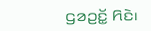ꤞꤤꤑꤢꤩ꤭ ꤖꤢꤧ꤯